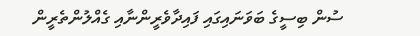ސުން ބިސީގެ ބަވަނައިގައި ފައިދާވެރީންނާއި ގެއްލުންތެރީން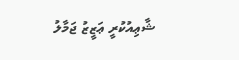ޝާޢިއުކުރީ ޢަޒީޒު ޖަމާލު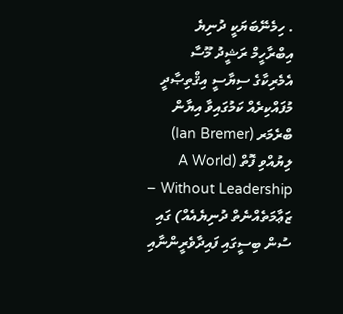. ހިމެނޭބަޔަކީ ދުނިޔެ
އިބްރާހީމް ރަޝީދު މޫސާ
އެމެރިކާގެ ސިޔާސީ އިޤްތިޞާދީ މުފައްކިރެއް ކަމުގައިވާ އިޔާން ބްރެމަރ (Ian Bremer) ލިޔުއްވި ފޮތް (A World Without Leadership – ޒަޢާމަތެއްނެތް ދުނިޔެއެއް) ގައި ސުން ބިސީގައި ފައިދާވެރީންނާއި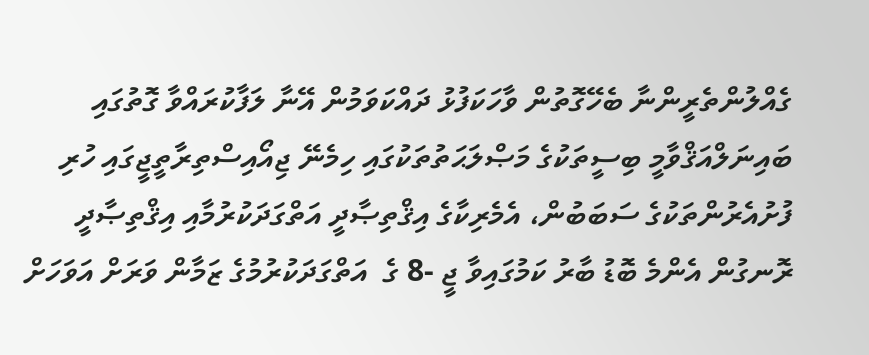ގެއްލުންތެރީންނާ ބެހޭގޮތުން ވާހަކަފުޅު ދައްކަވަމުން އޭނާ ލަފާކުރައްވާ ގޮތުގައި ބައިނަލްއަޤްވާމީ ބިސީތަކުގެ މަޞްލަޙަތުތަކުގައި ހިމެނޭ ޖިއޯއިސްތިރާތީޖީގައި ހުރި ފުށުއެރުންތަކުގެ ސަބަބުން، އެމެރިކާގެ އިޤްތިޞާދީ އަތްގަދަކުރުމާއި އިޤްތިޞާދީ ރޮނގުން އެންމެ ބޮޑު ބާރު ކަމުގައިވާ ޖީ -8 ގެ  އަތްގަދަކުރުމުގެ ޒަމާން ވަރަށް އަވަހަށް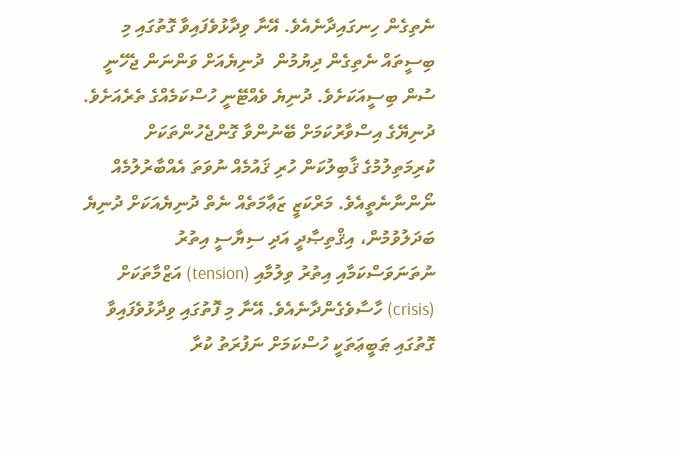ނެތިގެން ހިނގައިދާނެއެވެ. އޭނާ ވިދާޅުވެފައިވާ ގޮތުގައި މި ބިސީތައް ނެތިގެން ދިޔުމުން  ދުނިޔެއަށް ވަންނަން ޖެހޭނީ ސުން ބިސީއަކަށެވެ. ދުނިޔެ ވެއްޓޭނީ ހުސްކަމެއްގެ ތެރެއަށެވެ. ދުނިޔޭގެ އިސްވާރުކަމަށް ބޭނުންވާ ގޮންޖެހުންތަކަށް ކުރިމަތިލުމުގެ ޤާބިލުކަން ހުރި ޤައުމެއް ނުވަތަ އެއްބާރުލުމެއް ނޯންނާނެތީއެވެ. މަރްކަޒީ ޒަޢާމަތެއް ނެތް ދުނިޔެއަކަށް ދުނިޔެ ބަދަލުވުމުން، އިޤްތިޞާދީ އަދި ސިޔާސީ އިތުރު ނުތަނަވަސްކަމާއި އިތުރު ވިލުމާއި (tension) އަޒްމާތަކަށް (crisis) ހާސާވެގެންދާނެއެވެ. އޭނާ މި ފޮތުގައި ވިދާޅުވެފައިވާ ގޮތުގައި ޠަބީޢަތަކީ ހުސްކަމަށް ނަފުރަތު ކުރާ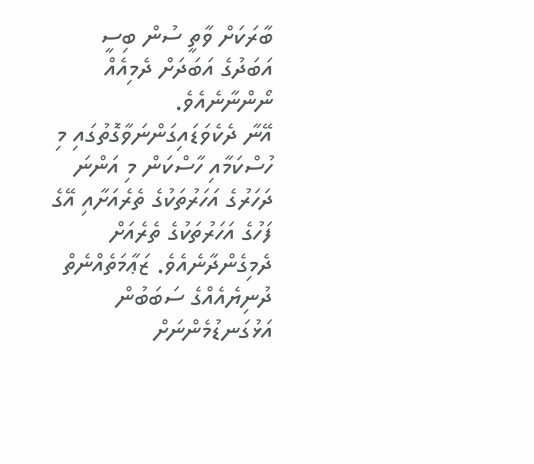ބާރަކަށް ވާތީ ސުން ބިސީ އަބަދުގެ އަބަދަށް ދެމިއެއް ނޯންނާނެއެވެ.
އޭނާ ދެކެވަޑައިގަންނަވާގޮތުގައި މި ހުސްކަމާއި ހާސްކަން މި އަންނަ ދަހަރުގެ އަހަރުތަކުގެ ތެރެއަށާއި އޭގެ ފަހުގެ އަހަރުތަކުގެ ތެރެއަށް ދެމިގެންދާނެއެވެ. ޒަޢާމަތެއްނެތް ދުނިޔެއެއްގެ ސަބަބުން އަޅުގަނޑުމެންނަށް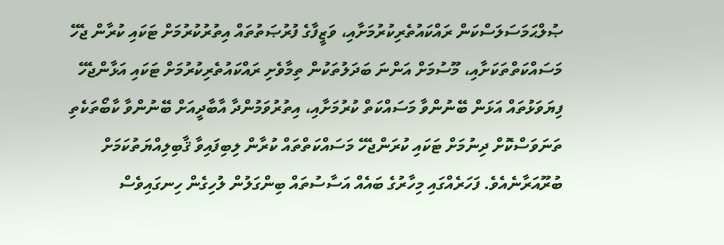ޞުލްޙަމަސަލަސްކަން ރައްކައުތެރިކުރުމަށާއި، ވަޒީފާގެ ފުރުޞަތުތައް އިތުރުކުރުމަށް ޓަކައި ކުރާން ޖެހޭ މަސައްކަތްތަކަށާއި، މޫސުމަށް އަންނަ ބަދަލުތަކުން ތިމާވެށި ރައްކައުތެރިކުރުމަށް ޓަކައި އަޅާންޖެހޭ ފިޔަވަޅުތައް އަޅަން ބޭނުންވާ މަސައްކަތް ކުރުމަށާއި، އިތުރުވަމުންދާ އާބާދީއަށް ބޭނުންވާ ކާބޯތަކެތި ތަނަވަސްކޮށް ދިނުމަށް ޓަކައި ކުރަންޖެހޭ މަސައްކަތްތައް ކުރާން ލިބިފައިވާ ޤާބިލިއްޔަތުކަމަށް ބުރޫއަރާނެއެވެ. ފަހަރެއްގައި މިހާރުގެ ބައެއް އަސާސުތައް ބިންގަލުން ލުހިގެން ހިނގައިވެސް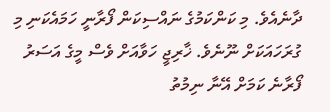ދާނެއެވެ. މި ކަންކަމުގެ ނައްސިކަން ފޯރާނީ ހަމައެކަނި މި ގުރަހައަކަށް ނޫނެވެ. ޚާރިޖީ ހަވާއަށް ވެސް މީގެ އަސަރު ފޯރާނެ ކަމަށް އޭނާ ނިމުތު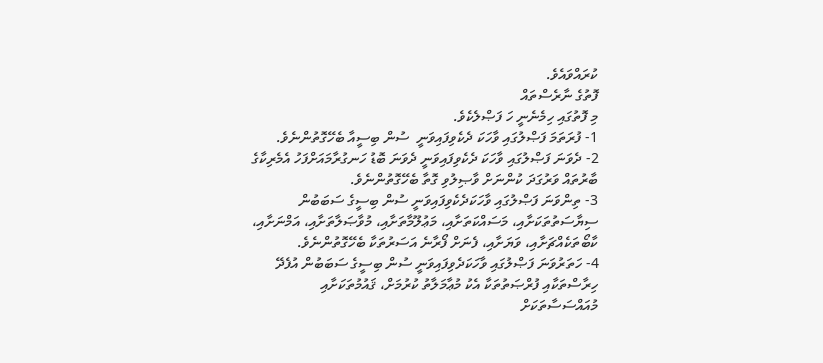ކުރައްވައެވެ.
ފޮތުގެ ނާރެސްތައް
މި ފޮތުގައި ހިމެނެނީ ހަ ފަޞްލެކެވެ.
1- ފުރަތަމަ ފަޞްލުގައި ވާހަކަ ދެކެވިފައިވަނީ  ސުން ބިސީއާ ބެހޭގޮތުންނެވެ.
2- ދެވަނަ ފަޞްލުގައި ވާހަކަ ދެކެވިފައިވަނީ ދެވަނަ ބޮޑު ހަނގުރާމައަށްފަހު އެމެރިކާގެ ބާރުތައް ވަރުގަދަ ކުންނަށް ވާޞިލުވި ގޮތާ ބެހޭގޮތުންނެވެ.
3- ތިންވަނަ ފަޞްލުގައި ވާހަކަދެކެވިފައިވަނީ ސުން ބިސީގެ ސަބަބުން ސިޔާސަތުތަކަށާއި، މަސައްކަތަށާއި، މަޢުލޫމާތަށާއި، މުވާޞަލާތަށާއި، އަމްނަށާއި، ކާބޯތަކެއްޗަށާއި، ވަޔަށާއި، ފެނަށް ފޯރާނެ އަސަރުތަކާ ބެހޭގޮތުންނެވެ.
4- ހަތަރުވަނަ ފަޞްލުގައި ވާހަކަދެވިފައިވަނީ ސުން ބިސީގެ ސަބަބުން އުފެދޭ ހިރާސްތަކާއި ފުރްޞަތުތަކާ އެކު މުޢާމަލާތު ކުރުމަށް، ޤައުމުތަކަށާއި މުއައްސަސާތަކަށް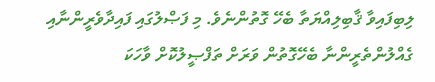ލިބިފައިވާ ޤާބިލިއްޔަތާ ބެހޭ ގޮތުންނެވެ. މި ފަޞްލުގައި ފައިދާވެރީންނާއި ގެއްލުންތެރީންނާ ބެހޭގޮތުން ވަރަށް ތަފްޞީލުކޮށް ވާހަކަ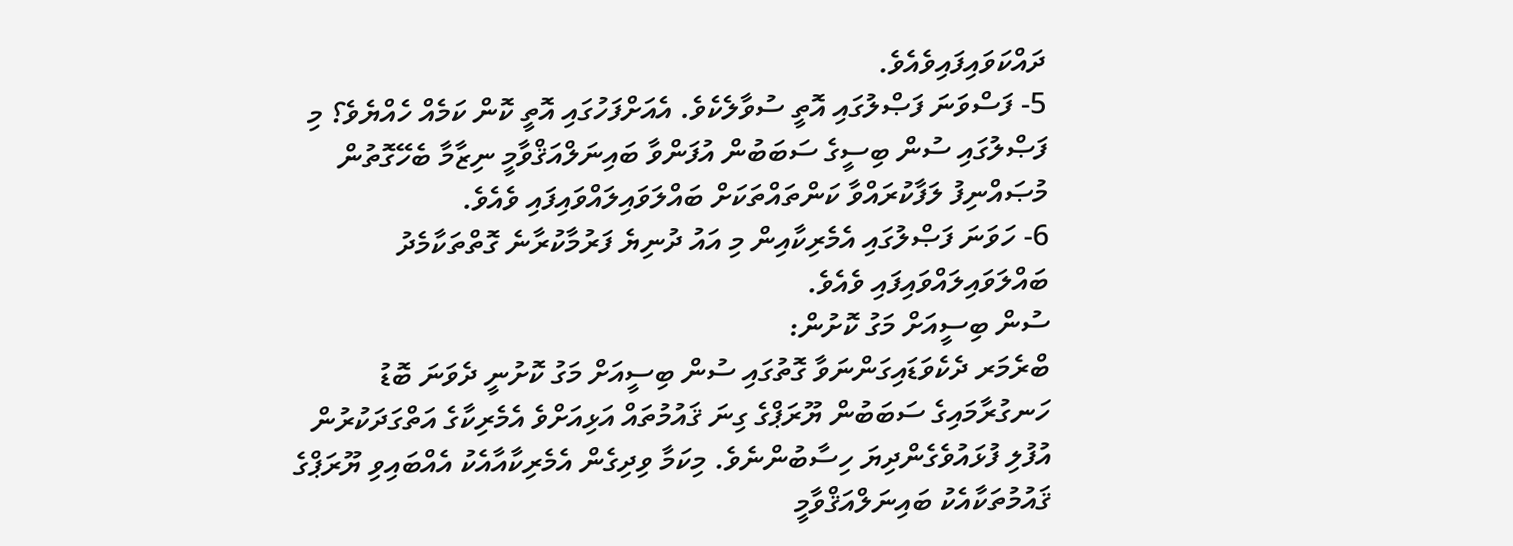ދައްކަވައިފައިވެއެވެ.
5- ފަސްވަނަ ފަޞްލުގައި އޮތީ ސުވާލެކެވެ. އެއަށްފަހުގައި އޮތީ ކޮން ކަމެއް ހެއްޔެވެ؟ މި ފަޞްލުގައި ސުން ބިސީގެ ސަބަބުން އުފަންވާ ބައިނަލްއަޤްވާމީ ނިޒާމާ ބެހޭގޮތުން މުޞައްނިފު ލަފާކުރައްވާ ކަންތައްތަކަށް ބައްލަވައިލައްވައިފައި ވެއެވެ.
6- ހަވަނަ ފަޞްލުގައި އެމެރިކާއިން މި އައު ދުނިޔެ ފަރުމާކުރާނެ ގޮތްތަކާމެދު ބައްލަވައިލައްވައިފައި ވެއެވެ.
ސުން ބިސީއަށް މަގު ކޮށުން:
ބްރެމަރ ދެކެވަޑައިގަންނަވާ ގޮތުގައި ސުން ބިސީއަށް މަގު ކޮށުނީ ދެވަނަ ބޮޑު ހަނގުރާމައިގެ ސަބަބުން ޔޫރަޕްގެ ގިނަ ޤައުމުތައް އަޅިއަށްވެ އެމެރިކާގެ އަތްގަދަކުރުން އުފުލި ފުޅައުވެގެންދިޔަ ހިސާބުންނެވެ. މިކަމާ ވިދިގެން އެމެރިކާއާއެކު އެއްބައިވި ޔޫރަޕްގެ ޤައުމުތަކާއެކު ބައިނަލްއަޤްވާމީ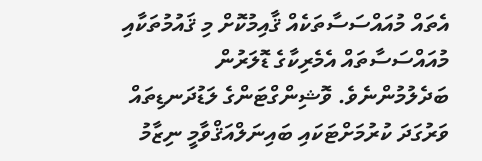އެތައް މުއައްސަސާތަކެއް ޤާއިމުކޮށް މި ޤައުމުތަކާއި މުއައްސަސާތައް އެމެރިކާގެ ޑޮލަރުން ބަދެލުމުންނެވެ. ވޮޝިންގްޓަންގެ ލަޑުދަނޑިތައް ވަރުގަދަ ކުރުމަށްޓަކައި ބައިނަލްއަޤްވާމީ ނިޒާމު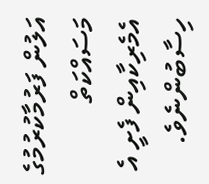އަލުން ފަރުމާކުރުމުގެ މަސައްކަތް އެމެރިކާއިން ފެށީ އެ ހިސާބުންނެވެ.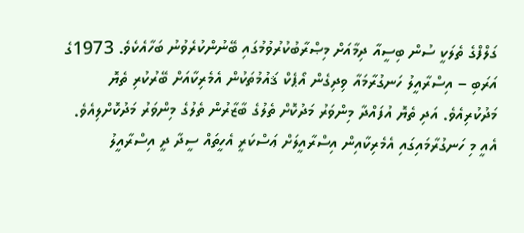ގަލްފްގެ ތެލަކީ ސުން ބިސީއާ ދިމާއަށް މިޞްރާބުކުރުވުމުގައި ބޭނުންކުރެވުނު ބަހާއެކެވެ. 1973ގެ އަރަބި – އިސްރާއީލު ހަނގުރާމައާ ވިދިގެން އޯޕެކް ޤައުމުތަކުން އެމެރިކާއަށް ބޭރުކުރި ތެޔޮ މަދުކުރިއެވެ. އަދި ތެޔޮ އުފައްދާ މިންވަރު މަދުކޮށް ތެލުގެ ބާޒާރުން ތެލުގެ މިންވަރު މަދުކޮށްލިއެވެ. އެއީ މި ހަނގުރާމައިގައި އެމެރިކާއިން އިސްރާއީލަށް ޢަސްކަރީ އެހީތައް ސީދާ ދީ އިސްރާއީލު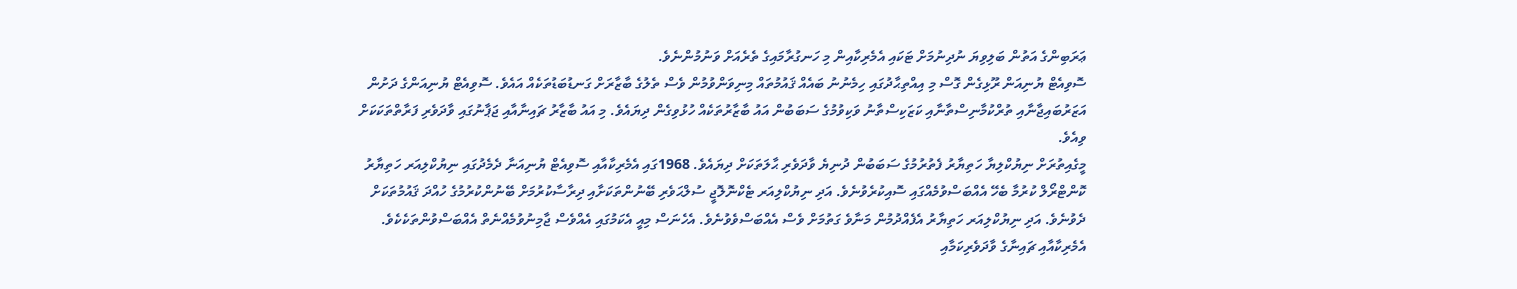ޢަރަބިންގެ އަތުން ބަލިވިޔަ ނުދިނުމަށް ޓަކައި އެމެރިކާއިން މި ހަނގުރާމައިގެ ތެރެއަށް ވަނުމުންނެވެ.
ސޮވިއެޓް ޔުނިއަން ރޫޅިގެން ގޮސް މި އިއްތިޙާދުގައި ހިމެނުނު ބައެއް ޤައުމުތައް މިނިވަންވުމުން ވެސް ތެލުގެ ބާޒާރަށް ގަނޑުބަޑުތަކެއް އައެވެ. ސޮވިއެޓް ޔުނިއަންގެ ދަށުން އަޒަރުބައިޖާނާއި ތުރްކުމާނިސްތާނާއި ކަޒަކިސްތާނު ވަކިވުމުގެ ސަބަބުން އައު ބާޒާރުތަކެއް ހުޅުވިގެން ދިޔައެވެ. މި އައު ބާޒާރު ޗައިނާއާއި ޖަޕާނުގައި ވާދަވެރި ފަރާތްތަކަކަށް ވިއެވެ.
މީގެއިތުރަށް ނިޔުކްލިޔާ ހަތިޔާރު ފެތުރުމުގެ ސަބަބުން ދުނިޔެ ވާދަވެރި ޙާލަތަކަށް ދިޔައެވެ. 1968ގައި އެމެރިކާއާއި ސޮވިއެޓް ޔުނިއަނާ ދެމެދުގައި ނިޔުކްލިއަރ ހަތިޔާރު ކޮންޓްރޯލް ކުރުމާ ބެހޭ އެއްބަސްވުމެއްގައި ސޮއިކުރެވުނެވެ. އަދި ނިޔުކްލިއަރ ޓެކްނޮލޮޖީ ސުލްޙަވެރި ބޭނުންތަކަށާއި ދިރާސާކުރުމަށް ބޭނުންކުރުމުގެ ހުއްދަ ޤައުމުތަކަށް ދެވުނެވެ. އަދި ނިޔުކްލިއަރ ހަތިޔާރު އެފެއްދުމުން މަނާވެ ގަތުމަށް ވެސް އެއްބަސްވެވުނެވެ. އެހެނަސް މިއީ އެކަމުގައި އެއްވެސް ޖާމިނުވުމެއްނެތް އެއްބަސްވުންތަކެކެވެ.
އެމެރިކާއާއި ޗައިނާގެ ވާދަވެރިކަމާއި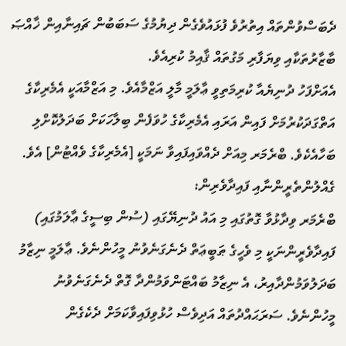ދެބަސްވުންތައް އިތުރުވެ ފުޅައުވެގެން ދިޔުމުގެ ސަބަބުން ޗައިނާއިން ޚާއްޞަ ބާޒާރުތަކާއި ވިޔަފާރި މަގުތައް ޤާއިމު ކުރިއެވެ.
އެއަށްފަހު ދުނިޔެއާ ކުރިމަތިވީ ޢާލަމީ މާލީ އަޒްމާއެވެ. މި އަޒްމާއަކީ އެމެރިކާގެ އަތްގަދަކުރުމަށް ފައިން އަރައި އެމެރިކާގެ ހުވަފެން ބިލާހަކަށް ބަދަލުކޮށްލި ބަހާއެކެވެ. ބްރެމަރ މިއަށް ދެއްވައިފައިވާ ނަމަކީ [އެމެރިކާގެ ވެއްޓުން] އެވެ.
ގެއްލުންތެރީންނާއި ފައިދާވެރިން:
ބްރެމަރ ވިދާޅުވާ ގޮތުގައި މި އައު ދުނިޔޭގައި (ސުން ބިސީގެ ޢާލަމުގައި) ފައިދާވެރީންނަކީ މި ވެހީގެ ޠަބީޢަތް ދެނެގަނެވުނު މީހުންނެވެ. ޢާލަމީ ނިޒާމު ބަދަލުވަމުންދާއިރު، އެ ނިޒާމު ބައްޓަންވަމުންދާ ގޮތް ދެނެގަނެވުނު މީހުންނެވެ. ސަރަޙައްދުތައް އަދިވެސް ހުޅުވިފައިވާކަމަށް ދެކެގެން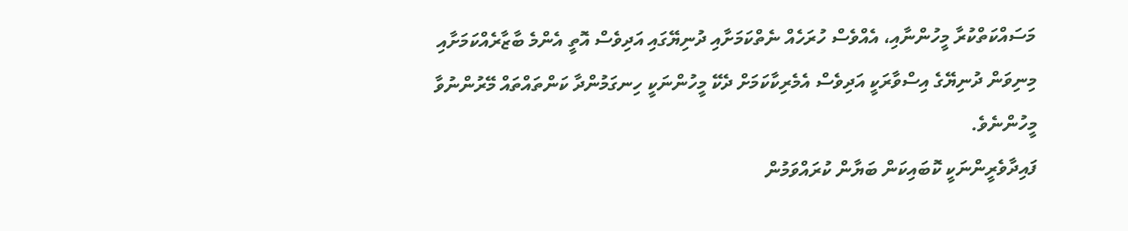މަސައްކަތްކުރާ މީހުންނާއި، އެއްވެސް ހުރަހެއް ނެތްކަމަށާއި ދުނިޔޭގައި އަދިވެސް އޮތީ އެންމެ ބާޒާރެއްކަމަށާއި  މިނިވަން ދުނިޔޭގެ އިސްވާރަކީ އަދިވެސް އެމެރިކާކަމަށް ދެކޭ މީހުންނަކީ ހިނގަމުންދާ ކަންތައްތައް މޭރުންނުވާ މީހުންނެވެ.
ފައިދާވެރީންނަކީ ކޮބައިކަން ބަޔާން ކުރައްވަމުން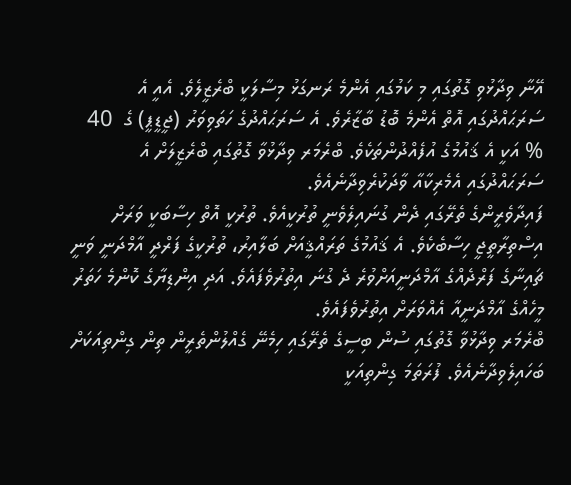އޭނާ ވިދާޅުވި ގޮތުގައި މި ކަމުގައި އެންމެ ރަނގަޅު މިސާލަކީ ބްރެޒީލެވެ. އެއީ އެ ސަރަޙައްދުގައި އޮތް އެންމެ ބޮޑު ބާޒާރެވެ. އެ ސަރަޙައްދުގެ ހަތަވިވަރު (ޖީޑީޕީ) ގެ  40 % އަކީ އެ ޤައުމުގެ އުފެއްދުންތަކެވެ. ބްރެމަރ ވިދާޅުވާ ގޮތުގައި ބްރެޒީލަށް އެ ސަރަޙައްދުގައި އެމެރިކާއާ ވާދަކުރެވިދާނެއެވެ.
ފައިދާވެރީންގެ ތެރޭގައި ދެން ގުނައިލެވެނީ ތުރުކީއެވެ. ތުރުކީ އޮތް ހިސާބަކީ ވަރަށް އިސްތިރާތީޖީ ހިސާބެކެވެ. އެ ޤައުމުގެ ތަރައްޤީއަށް ބަލާއިރު، ތުރުކީގެ ފަރްދީ އާމްދަނީ ވަނީ ޗައިނާގެ ފަރްދެއްގެ އާމްދަނީއަށްވުރެ ދެ ގުނަ އިތުރުވެފައެވެ. އަދި އިންޑިޔާގެ ކޮންމެ ހަތަރު މީހެއްގެ އާމްދަނީއާ އެއްވަރަށް އިތުރުވެފައެވެ.
ބްރެމަރ ވިދާޅުވާ ގޮތުގައި ސުން ބިސީގެ ތެރޭގައި ހިމެނޭ ގެއްލުންތެރީން ތިން ގިންތިއަކަށް ބަހައިލެވިދާނެއެވެ. ފުރަތަމަ ގިންތިއަކީ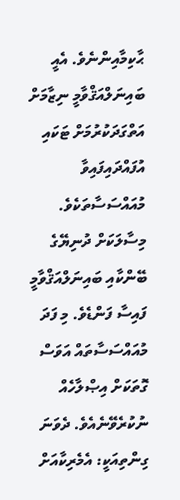ޙާކިމާއިންނެވެ. އެއީ ބައިނަލްއަޤްވާމީ ނިޒާމަށް އަތްގަދަކުރުމަށް ޓަކައި އުފައްދައިފައިވާ މުއައްސަސާތަކެވެ. މިސާލަކަށް ދުނިޔޭގެ ބޭންކާއި ބައިނަލްއަޤްވާމީ ފައިސާ ފަންޑެވެ. މި ފަދަ މުއައްސަސާތައް އަވަސް ގޮތަކަށް އިޞްލާހެއް ނުކުރެވޭނެއެވެ. ދެވަނަ ގިންތިއަކީ: އެމެރިކާއަށް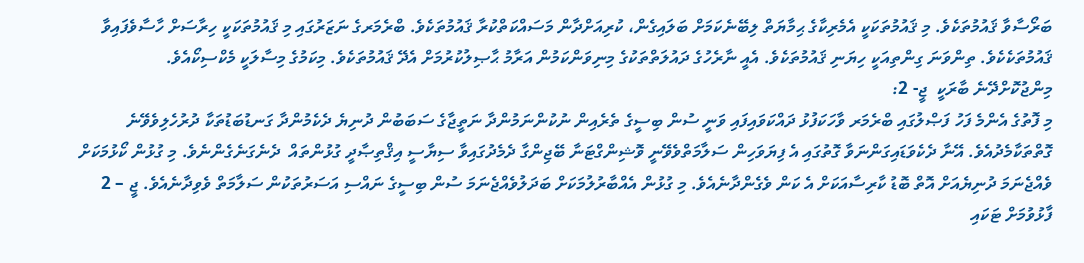ބަރޯސާވާ ޤައުމުތަކެވެ. މި ޤައުމުތަކަކީ އެމެރިކާގެ ޙިމާޔަތް ލިބޭނެކަމަށް ބަލައިގެން، ކުރިއަށްދާން މަސައްކަތްކުރާ ޤައުމުތަކެވެ. ބްރެމަރގެ ނަޒަރުގައި މި ޤައުމުތަކަކީ ހިރާސަށް ހާސާވެފައިވާ ޤައުމުތަކެކެވެ. ތިންވަނަ ގިންތިއަކީ ހިޔަނި ޤައުމުތަކެވެ. އެއީ ނާރެހުގެ ދައުލަތްތަކުގެ މިނިވަންކަމުން އަރާމު ޙާޞިލުކުރުމަށް އެދޭ ޤައުމުތަކެވެ. މިކަމުގެ މިސާލަކީ މެކްސިކޯއެވެ.
މިންޖުކޮށްދޭނެ ބާރަކީ  ޖީ- 2:
މި ފޮތުގެ އެންމެ ފަހު ފަޞްލުގައި ބްރެމަރ ވާހަކަފުޅު ދައްކަވައިފައި ވަނީ ސުން ބިސީގެ ތެރެއިން ނުކުންނަމުންދާ ނަތީޖާގެ ސަބަބުން ދުނިޔެ ދެކެމުންދާ ގަނޑުބަޑުތަކާ ދުރުހެލިވެވޭނެ ގޮތްތަކާމެދުއެވެ. އޭނާ ދެކެވަޑައިގަންނަވާ ގޮތުގައި އެ ފިޔަވަހިން ސަލާމަތްވެވޭނީ ވޮޝިންގްޓަނާ ބޭޖިންގާ ދެމެދުގައިވާ ސިޔާސީ އިޤްތިޞާދީ ގުޅުންތައް  ދެނެގަނެގެންނެވެ. މި ގުޅުން ކޯޅުމަކަށް ވެއްޖެނަމަ ދުނިޔެއަށް އޮތް ބޮޑު ކާރިސާއަކަށް އެ ކަން ވެގެންދާނެއެވެ. މި ގުޅުން އެއްބާރުލުމަކަށް ބަދަލުވެއްޖެނަމަ ސުން ބިސީގެ ނައްސި އަސަރުތަކުން ސަލާމަތް ވެވިދާނެއެވެ. ޖީ – 2 ފާޅުވުމަށް ޓަކައި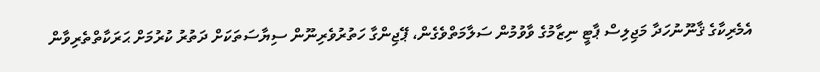އެމެރިކާގެ ޤާނޫނުހަދާ މަޖިލިސް ޕާޓީ ނިޒާމުގެ ވާވުމުން ސަލާމަތްވެގެން، ޕޭޖިންގާ ހަތުރުވެރިނޫން ސިޔާސަތަކަށް ދަތުރު ކުރުމަށް ޙަރަކާތްތެރިވާން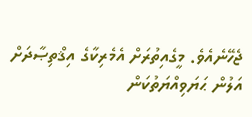ޖެހޭނެއެވެ. މީގެއިތުރަށް އެމެރިކާގެ އިޤްތިޞާދަށް އަލުން ޙަޔަވިއްޔަތުކަން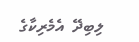ލިބިދޭ  އެމެރިކާގެ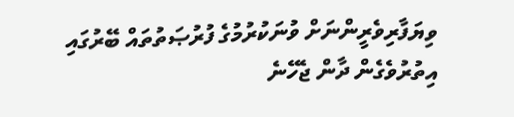ވިޔަފާރިވެރީންނަށް ވުނަކުރުމުގެ ފުރުޞަތުތައް ބޭރުގައި އިތުރުވެގެން ދާން ޖެހޭނެ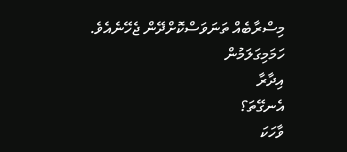މިސްރާބެއް ތަނަވަސްކޮށްދޭން ޖެހޭނެއެވެ.
ހަމަމިގަލަމުން
އިދާރާ
އެނގޭތަ؟
ވާހަކަ